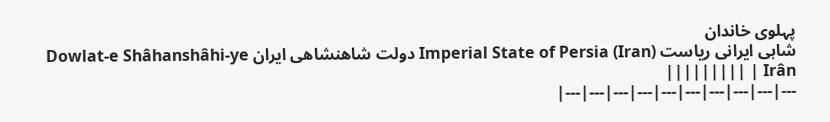پہلوی خاندان
شاہی ایرانی ریاست Imperial State of Persia (Iran) دولت شاهنشاهی ایران Dowlat-e Shâhanshâhi-ye Irân | |||||||||
---|---|---|---|---|---|---|---|---|---|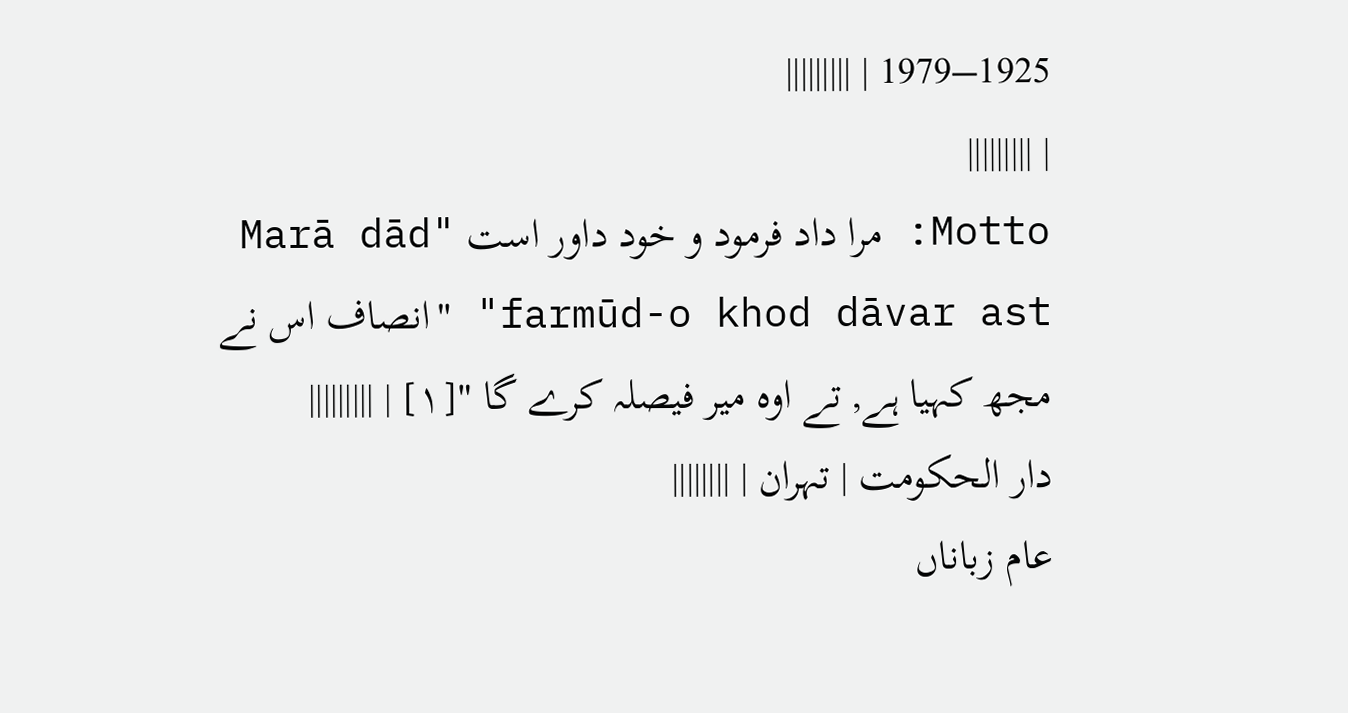1925–1979 | |||||||||
| |||||||||
Motto: مرا داد فرمود و خود داور است "Marā dād farmūd-o khod dāvar ast" "انصاف اس نے مجھ کہیا ہے, تے اوہ میر فیصلہ کرے گا "[۱] | |||||||||
دار الحکومت | تہران | ||||||||
عام زباناں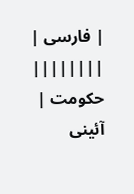| فارسی | ||||||||
حکومت | آئینی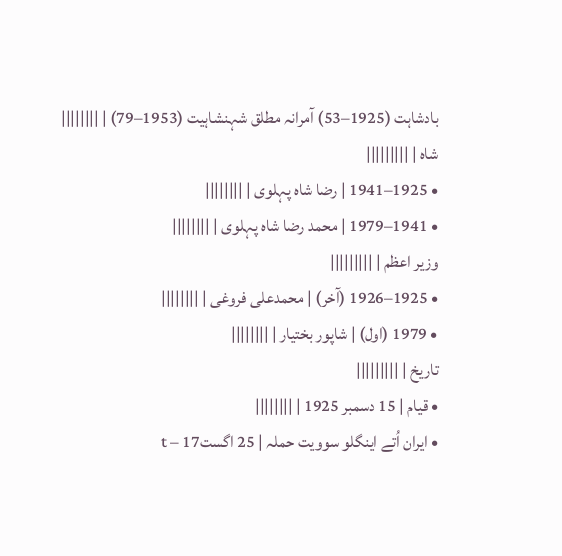بادشاہت (1925–53) آمرانہ مطلق شہنشاہیت (1953–79) | ||||||||
شاہ | |||||||||
• 1925–1941 | رضا شاہ پہلوی | ||||||||
• 1941–1979 | محمد رضا شاہ پہلوی | ||||||||
وزیر اعظم | |||||||||
• 1925–1926 (آخر) | محمدعلی فروغی | ||||||||
• 1979 (اول) | شاپور بختیار | ||||||||
تاریخ | |||||||||
• قیام | 15 دسمبر 1925 | ||||||||
• ایران اُتے اینگلو سوویت حملہ | 25 اگستt – 17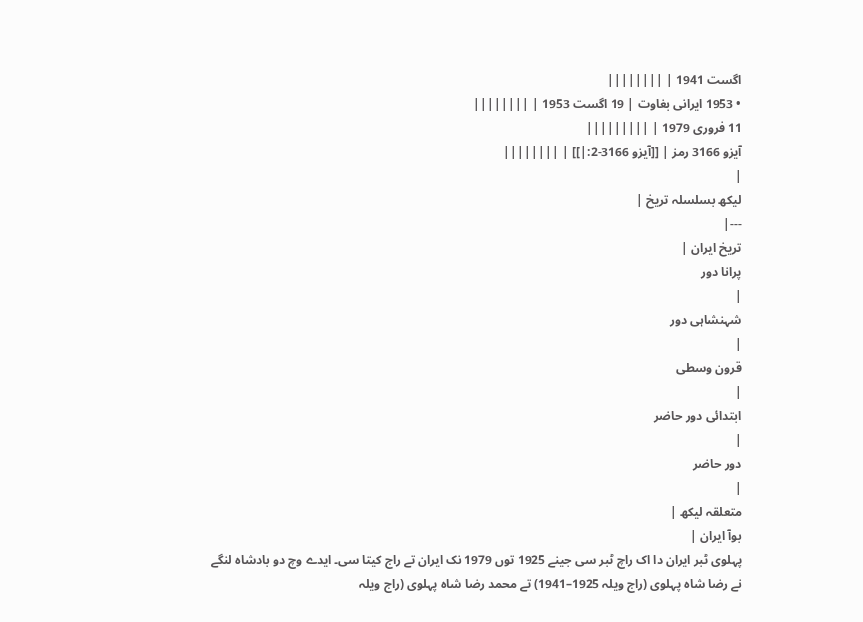اگست 1941 | ||||||||
• 1953 ایرانی بغاوت | 19 اگست 1953 | ||||||||
11 فروری 1979 | |||||||||
آیزو 3166 رمز | [[آیزو 3166-2:|]] | ||||||||
|
لیکھ بسلسلہ تریخ |
---|
تریخ ایران |
پرانا دور
|
شہنشاہی دور
|
قرون وسطی
|
ابتدائی دور حاضر
|
دور حاضر
|
متعلقہ لیکھ |
بوآ ایران |
پہلوی ٹبر ایران دا اک راچ ٹبر سی جینے 1925 توں 1979 نک ایران تے راج کیتا سی۔ ایدے وچ دو بادشاہ لنگے نے رضا شاہ پہلوی (راج ویلہ 1925–1941) تے محمد رضا شاہ پہلوی (راج ویلہ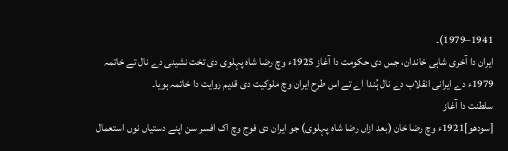1941–1979)۔
ایران دا آخری شاہی خاندان، جس دی حکومت دا آغاز 1925ء وچ رضا شاہ پہلوی دی تخت نشینی دے نال تے خاتمہ 1979ء دے ایرانی انقلاب دے نال ہُندا اے تے اس طرح ایران وچ ملوکیت دی قدیم روایت دا خاتمہ ہويا۔
سلطنت دا آغاز
[سودھو]1921ء وچ رضا خان (بعد ازاں رضا شاہ پہلوی) جو ایران دی فوج وچ اک افسر سن اپنے دستیاں نوں استعمال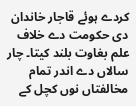کردے ہوئے قاجار خاندان دی حکومت دے خلاف علم بغاوت بلند کیتا۔ چار سالاں دے اندر تمام مخالفتاں نوں کچل کے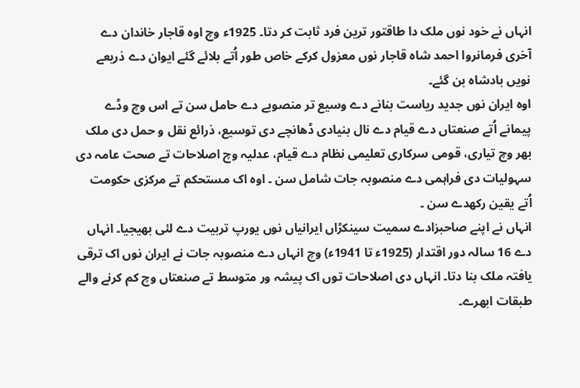انہاں نے خود نوں ملک دا طاقتور ترین فرد ثابت کر دتا۔ 1925ء وچ اوہ قاجار خاندان دے آخری فرمانروا احمد شاہ قاجار نوں معزول کرکے خاص طور اُتے بلائے گئے ایوان دے ذریعے نويں بادشاہ بن گئے۔
اوہ ایران نوں جدید ریاست بنانے دے وسیع تر منصوبے دے حامل سن تے اس وچ وڈے پیمانے اُتے صنعتاں دے قیام دے نال بنیادی ڈھانچے دی توسیع، ذرائع نقل و حمل دی ملک بھر وچ تیاری، قومی سرکاری تعلیمی نظام دے قیام، عدلیہ وچ اصلاحات تے صحت عامہ دی سہولیات دی فراہمی دے منصوبہ جات شامل سن ۔ اوہ اک مستحکم تے مرکزی حکومت اُتے یقین رکھدے سن ۔
انہاں نے اپنے صاحبزادے سمیت سینکڑاں ایرانیاں نوں یورپ تربیت دے لئی بھیجیا۔ انہاں دے 16 سالہ دور اقتدار (1925ء تا 1941ء) وچ انہاں دے منصوبہ جات نے ایران نوں اک ترقی یافتہ ملک بنا دتا۔ انہاں دی اصلاحات توں اک پیشہ ور متوسط تے صنعتاں وچ کم کرنے والے طبقات ابھرے۔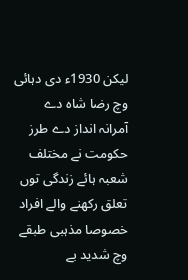لیکن 1930ء دی دہائی وچ رضا شاہ دے آمرانہ انداز دے طرز حکومت نے مختلف شعبہ ہائے زندگی توں تعلق رکھنے والے افراد خصوصا مذہبی طبقے وچ شدید بے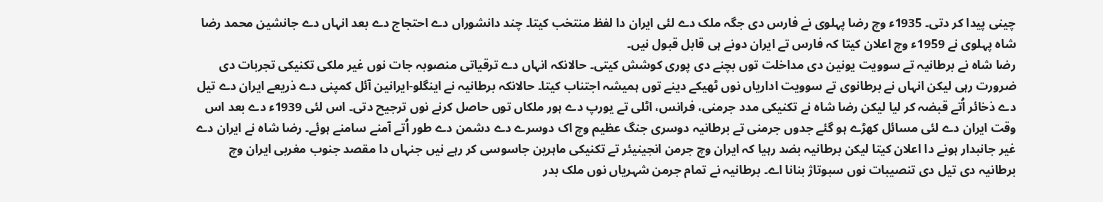چینی پیدا کر دتی۔ 1935ء وچ رضا پہلوی نے فارس دی جگہ ملک دے لئی ایران دا لفظ منتخب کیتا۔ چند دانشوراں دے احتجاج دے بعد انہاں دے جانشین محمد رضا شاہ پہلوی نے 1959ء وچ اعلان کیتا کہ فارس تے ایران دونے ہی قابل قبول نيں۔
رضا شاہ نے برطانیہ تے سوویت یونین دی مداخلت توں بچنے دی پوری کوشش کيتی۔ حالانکہ انہاں دے ترقیاتی منصوبہ جات نوں غیر ملکی تکنیکی تجربات دی ضرورت رہی لیکن انہاں نے برطانوی تے سوویت اداریاں نوں ٹھیکے دینے توں ہمیشہ اجتناب کیتا۔ حالانکہ برطانیہ نے اینگلو-ایرانین آئل کمپنی دے ذریعے ایران دے تیل دے ذخائر اُتے قبضہ کر لیا لیکن رضا شاہ نے تکنیکی مدد جرمنی، فرانس، اٹلی تے یورپ دے ہور ملکاں توں حاصل کرنے نوں ترجیح دتی۔ اس لئی 1939ء دے بعد اس وقت ایران دے لئی مسائل کھڑے ہو گئے جدوں جرمنی تے برطانیہ دوسری جنگ عظیم وچ اک دوسرے دے دشمن دے طور اُتے آمنے سامنے ہوئے۔ رضا شاہ نے ایران دے غیر جانبدار ہونے دا اعلان کیتا لیکن برطانیہ بضد رہیا کہ ایران وچ جرمن انجینیئر تے تکنیکی ماہرین جاسوسی کر رہے نيں جنہاں دا مقصد جنوب مغربی ایران وچ برطانیہ دی تیل دی تنصیبات نوں سبوتاژ بنانا اے۔ برطانیہ نے تمام جرمن شہریاں نوں ملک بدر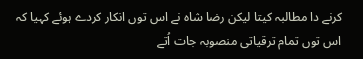کرنے دا مطالبہ کیتا لیکن رضا شاہ نے اس توں انکار کردے ہوئے کہیا کہ اس توں تمام ترقیاتی منصوبہ جات اُتے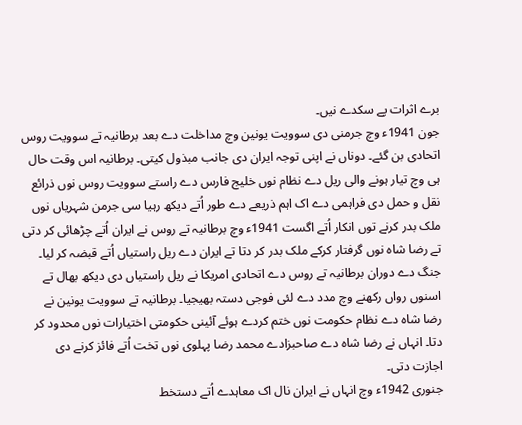برے اثرات پے سکدے نيں۔
جون 1941ء وچ جرمنی دی سوویت یونین وچ مداخلت دے بعد برطانیہ تے سوویت روس اتحادی بن گئے۔ دوناں نے اپنی توجہ ایران دی جانب مبذول کيتی۔ برطانیہ اس وقت حال ہی وچ تیار ہونے والی ریل دے نظام نوں خلیج فارس دے راستے سوویت روس نوں ذرائع نقل و حمل دی فراہمی دے اک اہم ذریعے دے طور اُتے دیکھ رہیا سی جرمن شہریاں نوں ملک بدر کرنے توں انکار اُتے اگست 1941ء وچ برطانیہ تے روس نے ایران اُتے چڑھائی کر دتی تے رضا شاہ نوں گرفتار کرکے ملک بدر کر دتا تے ایران دے ریل راستیاں اُتے قبضہ کر لیا۔ جنگ دے دوران برطانیہ تے روس دے اتحادی امریکا نے ریل راستیاں دی دیکھ بھال تے اسنوں رواں رکھنے وچ مدد دے لئی فوجی دستہ بھیجیا۔ برطانیہ تے سوویت یونین نے رضا شاہ دے نظام حکومت نوں ختم کردے ہوئے آئینی حکومتی اختیارات نوں محدود کر دتا۔ انہاں نے رضا شاہ دے صاحبزادے محمد رضا پہلوی نوں تخت اُتے فائز کرنے دی اجازت دتی۔
جنوری 1942ء وچ انہاں نے ایران نال اک معاہدے اُتے دستخط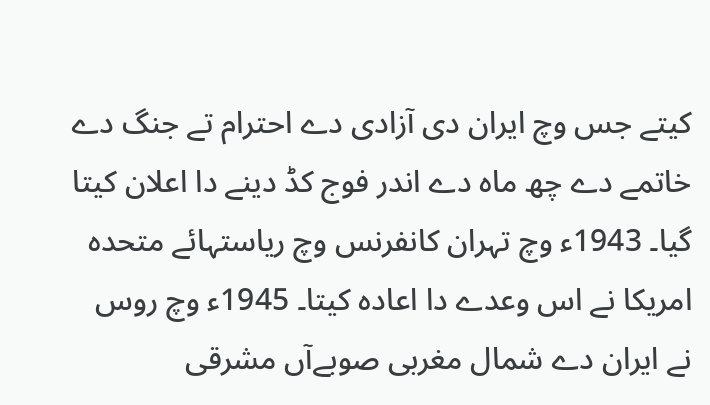کیتے جس وچ ایران دی آزادی دے احترام تے جنگ دے خاتمے دے چھ ماہ دے اندر فوج کڈ دینے دا اعلان کیتا گیا۔ 1943ء وچ تہران کانفرنس وچ ریاستہائے متحدہ امریکا نے اس وعدے دا اعادہ کیتا۔ 1945ء وچ روس نے ایران دے شمال مغربی صوبےآں مشرقی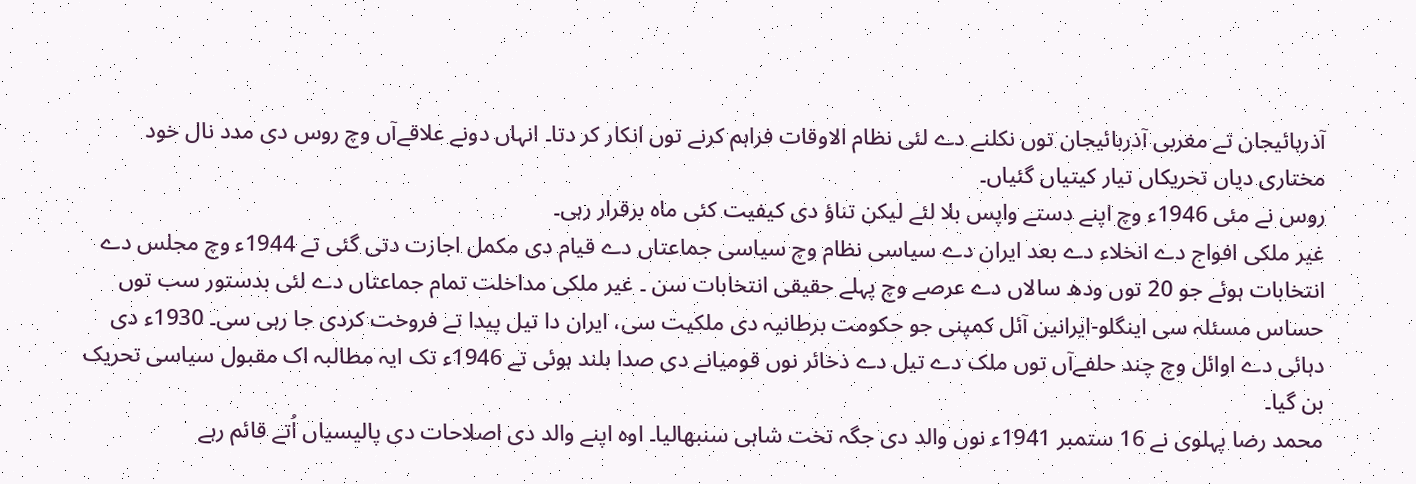آذربائیجان تے مغربی آذربائیجان توں نکلنے دے لئی نظام الاوقات فراہم کرنے توں انکار کر دتا۔ انہاں دونے علاقےآں وچ روس دی مدد نال خود مختاری دیاں تحریکاں تیار کیتیاں گئیاں۔
روس نے مئی 1946ء وچ اپنے دستے واپس بلا لئے لیکن تناؤ دی کیفیت کئی ماہ برقرار رہی۔
غیر ملکی افواج دے انخلاء دے بعد ایران دے سیاسی نظام وچ سیاسی جماعتاں دے قیام دی مکمل اجازت دتی گئی تے 1944ء وچ مجلس دے انتخابات ہوئے جو 20 توں ودھ سالاں دے عرصے وچ پہلے حقیقی انتخابات سن ۔ غیر ملکی مداخلت تمام جماعتاں دے لئی بدستور سب توں حساس مسئلہ سی اینگلو-ایرانین آئل کمپنی جو حکومت برطانیہ دی ملکیت سی، ایران دا تیل پیدا تے فروخت کردی جا رہی سی۔ 1930ء دی دہائی دے اوائل وچ چند حلفےآں توں ملک دے تیل دے ذخائر نوں قومیانے دی صدا بلند ہوئی تے 1946ء تک ایہ مطالبہ اک مقبول سیاسی تحریک بن گیا۔
محمد رضا پہلوی نے 16 ستمبر 1941ء نوں والد دی جگہ تخت شاہی سنبھالیا۔ اوہ اپنے والد دی اصلاحات دی پالیسیاں اُتے قائم رہے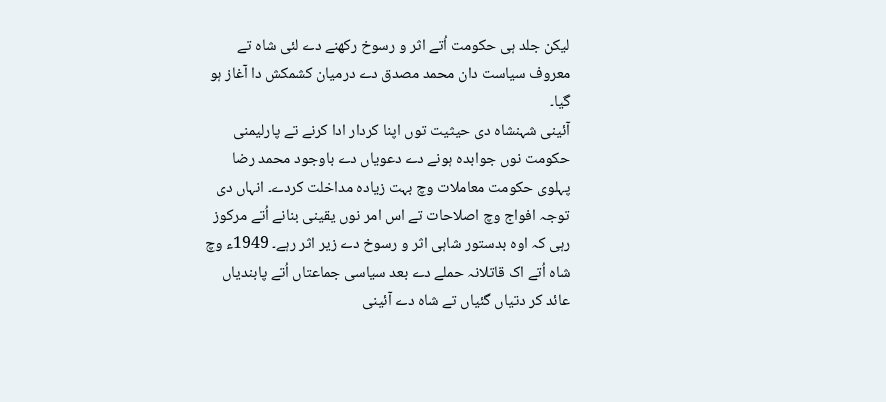لیکن جلد ہی حکومت اُتے اثر و رسوخ رکھنے دے لئی شاہ تے معروف سیاست دان محمد مصدق دے درمیان کشمکش دا آغاز ہو گیا۔
آئینی شہنشاہ دی حیثیت توں اپنا کردار ادا کرنے تے پارلیمنی حکومت نوں جوابدہ ہونے دے دعویاں دے باوجود محمد رضا پہلوی حکومت معاملات وچ بہت زیادہ مداخلت کردے۔ انہاں دی توجہ افواج وچ اصلاحات تے اس امر نوں یقینی بنانے اُتے مرکوز رہی کہ اوہ بدستور شاہی اثر و رسوخ دے زیر اثر رہے۔ 1949ء وچ شاہ اُتے اک قاتلانہ حملے دے بعد سیاسی جماعتاں اُتے پابندیاں عائد کر دتیاں گئياں تے شاہ دے آئینی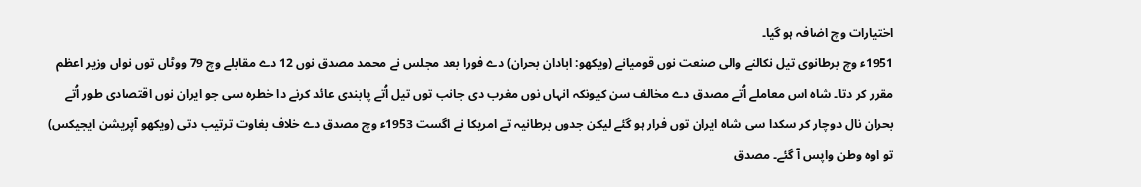اختیارات وچ اضافہ ہو گیا۔
1951ء وچ برطانوی تیل نکالنے والی صنعت نوں قومیانے (ویکھو: ابادان بحران) دے فورا بعد مجلس نے محمد مصدق نوں 12 دے مقابلے وچ 79 ووٹاں توں نواں وزیر اعظم مقرر کر دتا۔ شاہ اس معاملے اُتے مصدق دے مخالف سن کیونکہ انہاں نوں مغرب دی جانب توں تیل اُتے پابندی عائد کرنے دا خطرہ سی جو ایران نوں اقتصادی طور اُتے بحران نال دوچار کر سکدا سی شاہ ایران توں فرار ہو گئے لیکن جدوں برطانیہ تے امریکا نے اگست 1953ء وچ مصدق دے خلاف بغاوت ترتیب دتی (ویکھو آپریشن ایجیکس) تو اوہ وطن واپس آ گئے۔ مصدق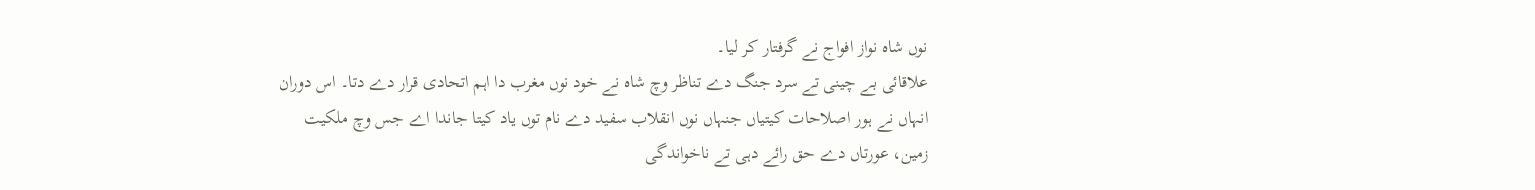نوں شاہ نواز افواج نے گرفتار کر لیا۔
علاقائی بے چینی تے سرد جنگ دے تناظر وچ شاہ نے خود نوں مغرب دا اہم اتحادی قرار دے دتا۔ اس دوران انہاں نے ہور اصلاحات کيتیاں جنہاں نوں انقلاب سفید دے نام توں یاد کیتا جاندا اے جس وچ ملکیت زمین، عورتاں دے حق رائے دہی تے ناخواندگی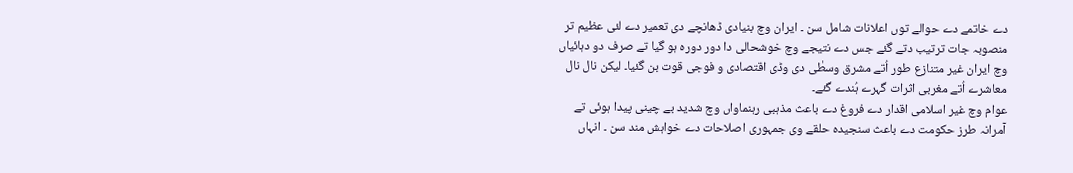دے خاتمے دے حوالے توں اعلانات شامل سن ۔ ایران وچ بنیادی ڈھانچے دی تعمیر دے لئی عظیم تر منصوبہ جات ترتیب دتے گئے جس دے نتیجے وچ خوشحالی دا دور دورہ ہو گیا تے صرف دو دہائیاں وچ ایران غیر متنازع طور اُتے مشرق وسطٰی دی وڈی اقتصادی و فوجی قوت بن گئیا۔ لیکن نال نال معاشرے اُتے مغربی اثرات گہرے ہُندے گئے۔
عوام وچ غیر اسلامی اقدار دے فروغ دے باعث مذہبی رہنماواں وچ شدید بے چینی پیدا ہوئی تے آمرانہ طرز حکومت دے باعث سنجیدہ حلقے وی جمہوری اصلاحات دے خواہش مند سن ۔ انہاں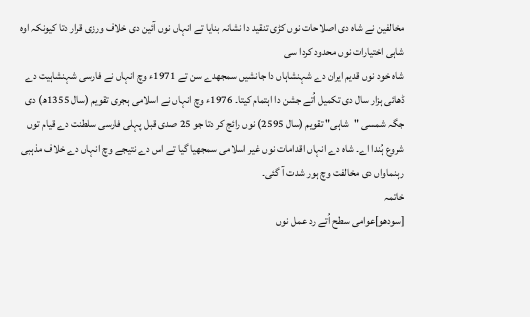مخالفین نے شاہ دی اصلاحات نوں کڑی تنقید دا نشانہ بنایا تے انہاں نوں آئین دی خلاف ورزی قرار دتا کیونکہ اوہ شاہی اختیارات نوں محدود کردا سی
شاہ خود نوں قدیم ایران دے شہنشاہاں دا جانشیں سمجھدے سن تے 1971ء وچ انہاں نے فارسی شہنشاہیت دے ڈھائی ہزار سال دی تکمیل اُتے جشن دا اہتمام کیتا۔ 1976ء وچ انہاں نے اسلامی ہجری تقویم (سال 1355ھ) دی جگہ شمسی "شاہی" تقویم (سال 2595) نوں رائج کر دتا جو 25 صدی قبل پہلی فارسی سلطنت دے قیام توں شروع ہُندا اے۔ شاہ دے انہاں اقدامات نوں غیر اسلامی سمجھیا گیا تے اس دے نتیجے وچ انہاں دے خلاف مذہبی رہنماواں دی مخالفت وچ ہور شدت آ گئی۔
خاتمہ
[سودھو]عوامی سطح اُتے رد عمل نوں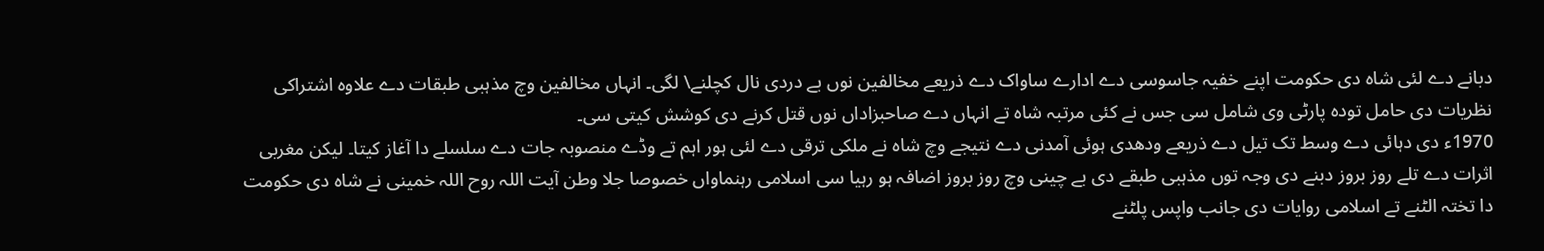دبانے دے لئی شاہ دی حکومت اپنے خفیہ جاسوسی دے ادارے ساواک دے ذریعے مخالفین نوں بے دردی نال کچلنے\ لگی۔ انہاں مخالفین وچ مذہبی طبقات دے علاوہ اشتراکی نظریات دی حامل تودہ پارٹی وی شامل سی جس نے کئی مرتبہ شاہ تے انہاں دے صاحبزاداں نوں قتل کرنے دی کوشش کيتی سی۔
1970ء دی دہائی دے وسط تک تیل دے ذریعے ودھدی ہوئی آمدنی دے نتیجے وچ شاہ نے ملکی ترقی دے لئی ہور اہم تے وڈے منصوبہ جات دے سلسلے دا آغاز کیتا۔ لیکن مغربی اثرات دے تلے روز بروز دبنے دی وجہ توں مذہبی طبقے دی بے چینی وچ روز بروز اضافہ ہو رہیا سی اسلامی رہنماواں خصوصا جلا وطن آیت اللہ روح اللہ خمینی نے شاہ دی حکومت دا تختہ الٹنے تے اسلامی روایات دی جانب واپس پلٹنے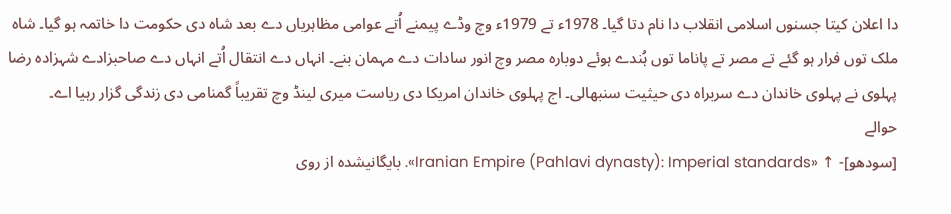دا اعلان کیتا جسنوں اسلامی انقلاب دا نام دتا گیا۔ 1978ء تے 1979ء وچ وڈے پیمنے اُتے عوامی مظاہریاں دے بعد شاہ دی حکومت دا خاتمہ ہو گیا۔ شاہ ملک توں فرار ہو گئے تے مصر تے پاناما توں ہُندے ہوئے دوبارہ مصر وچ انور سادات دے مہمان بنے۔ انہاں دے انتقال اُتے انہاں دے صاحبزادے شہزادہ رضا پہلوی نے پہلوی خاندان دے سربراہ دی حیثیت سنبھالی۔ اج پہلوی خاندان امریکا دی ریاست میری لینڈ وچ تقریباً گمنامی دی زندگی گزار رہیا اے۔
حوالے
[سودھو]- ↑ «Iranian Empire (Pahlavi dynasty): Imperial standards». بایگانیشده از روی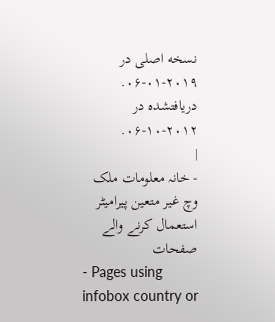نسخه اصلی در ۲۰۱۹-۰۱-۰۶. دریافتشده در ۲۰۱۲-۱۰-۰۶.
|
- خانہ معلومات ملک وچ غیر متعین پیرامیٹر استعمال کرنے والے صفحات
- Pages using infobox country or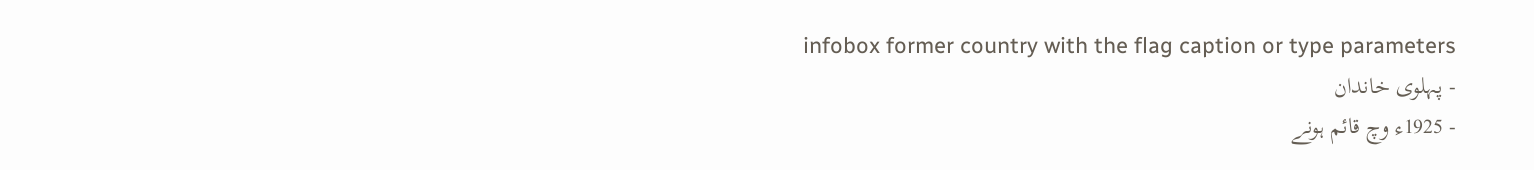infobox former country with the flag caption or type parameters
- پہلوی خاندان
- 1925ء وچ قائم ہونے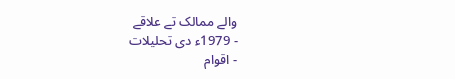والے ممالک تے علاقے
- 1979ء دی تحلیلات
- اقوام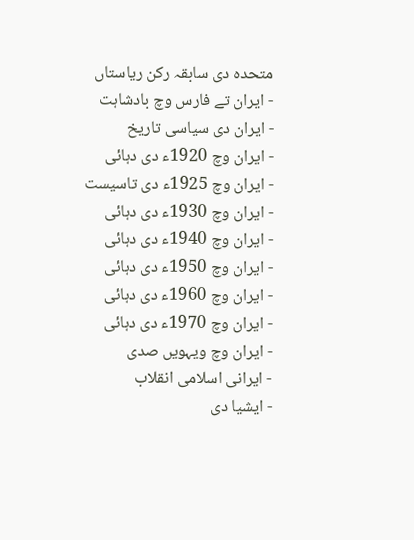متحدہ دی سابقہ رکن ریاستاں
- ایران تے فارس وچ بادشاہت
- ایران دی سیاسی تاریخ
- ایران وچ 1920ء دی دہائی
- ایران وچ 1925ء دی تاسیست
- ایران وچ 1930ء دی دہائی
- ایران وچ 1940ء دی دہائی
- ایران وچ 1950ء دی دہائی
- ایران وچ 1960ء دی دہائی
- ایران وچ 1970ء دی دہائی
- ایران وچ ویہويں صدی
- ایرانی اسلامی انقلاب
- ایشیا دی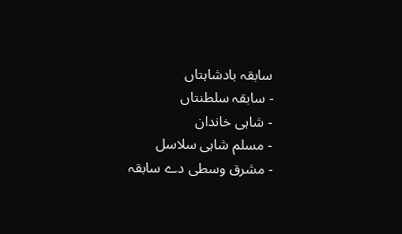سابقہ بادشاہتاں
- سابقہ سلطنتاں
- شاہی خاندان
- مسلم شاہی سلاسل
- مشرق وسطی دے سابقہ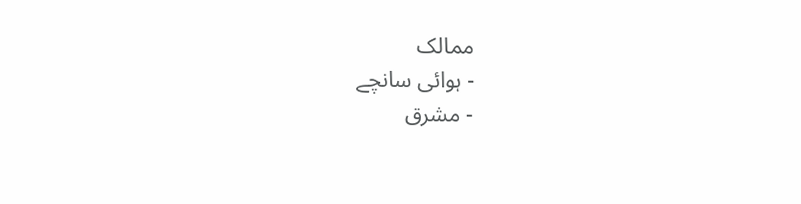ممالک
- ہوائی سانچے
- مشرق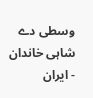وسطی دے شاہی خاندان
- ایران